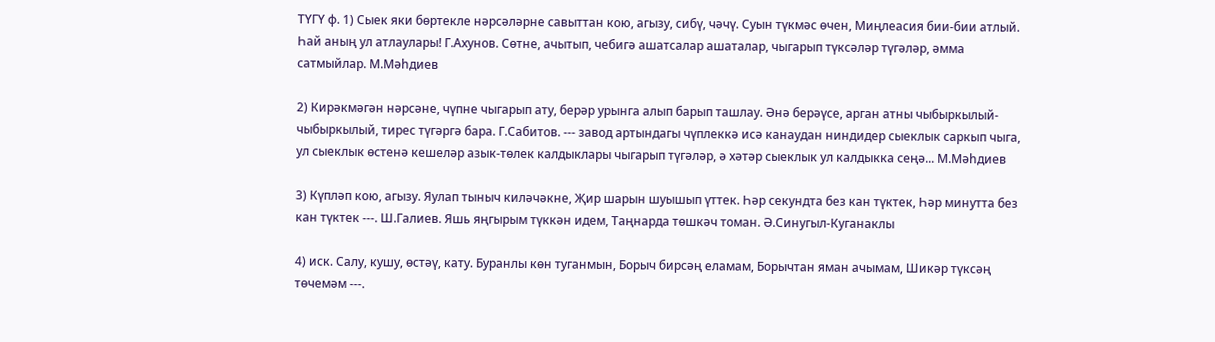ТҮГҮ ф. 1) Сыек яки бөртекле нәрсәләрне савыттан кою, агызу, сибү, чәчү. Суын түкмәс өчен, Миңлеасия бии-бии атлый. Һай аның ул атлаулары! Г.Ахунов. Сөтне, ачытып, чебигә ашатсалар ашаталар, чыгарып түксәләр түгәләр, әмма сатмыйлар. М.Мәһдиев

2) Кирәкмәгән нәрсәне, чүпне чыгарып ату, берәр урынга алып барып ташлау. Әнә берәүсе, арган атны чыбыркылый-чыбыркылый, тирес түгәргә бара. Г.Сабитов. --- завод артындагы чүплеккә исә канаудан ниндидер сыеклык саркып чыга, ул сыеклык өстенә кешеләр азык-төлек калдыклары чыгарып түгәләр, ә хәтәр сыеклык ул калдыкка сеңә... М.Мәһдиев

3) Күпләп кою, агызу. Яулап тыныч киләчәкне, Җир шарын шуышып үттек. Һәр секундта без кан түктек, Һәр минутта без кан түктек ---. Ш.Галиев. Яшь яңгырым түккән идем, Таңнарда төшкәч томан. Ә.Синугыл-Куганаклы

4) иск. Салу, кушу, өстәү, кату. Буранлы көн туганмын, Борыч бирсәң еламам, Борычтан яман ачымам, Шикәр түксәң төчемәм ---.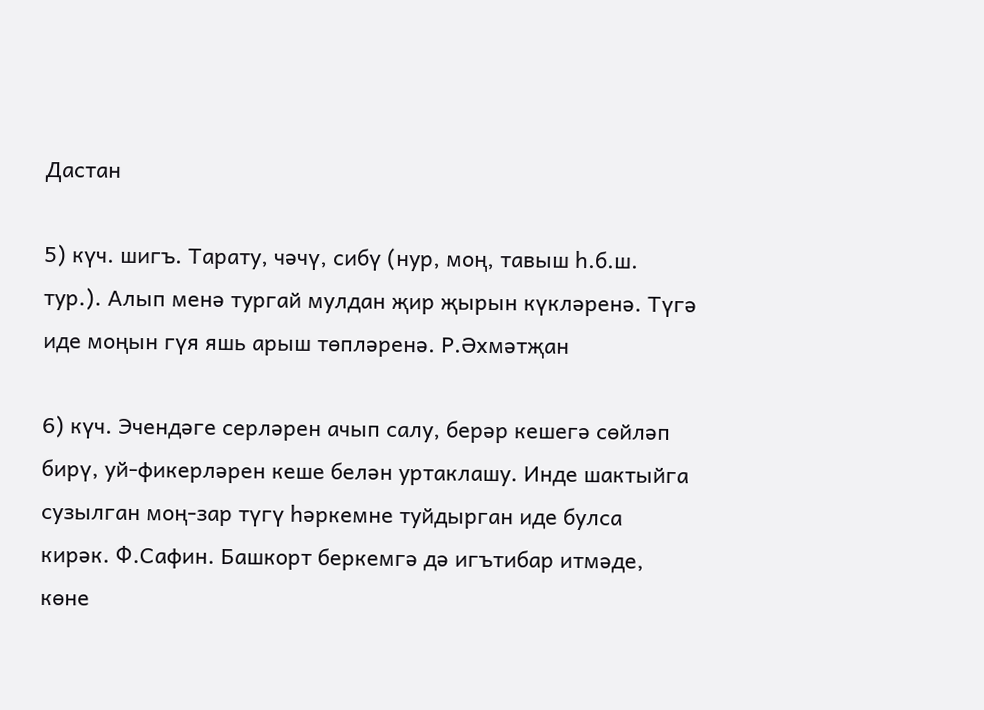Дастан

5) күч. шигъ. Тарату, чәчү, сибү (нур, моң, тавыш һ.б.ш. тур.). Алып менә тургай мулдан җир җырын күкләренә. Түгә иде моңын гүя яшь арыш төпләренә. Р.Әхмәтҗан

6) күч. Эчендәге серләрен ачып салу, берәр кешегә сөйләп бирү, уй-фикерләрен кеше белән уртаклашу. Инде шактыйга сузылган моң-зар түгү һәркемне туйдырган иде булса кирәк. Ф.Сафин. Башкорт беркемгә дә игътибар итмәде, көне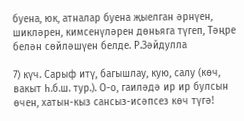буена, юк, атналар буена җыелган әрнүен, шикләрен, кимсенүләрен дөньяга түгеп, Тәңре белән сөйләшүен белде. Р.Зәйдулла

7) күч. Сарыф итү, багышлау, кую, салу (көч, вакыт һ.б.ш. тур.). О-о, гаиләдә ир ир булсын өчен, хатын-кыз сансыз-исәпсез көч түгә!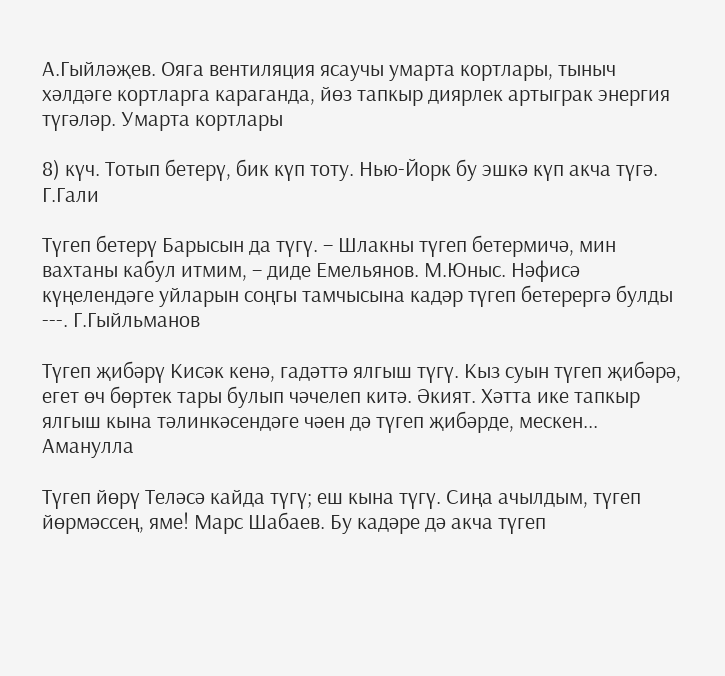А.Гыйләҗев. Ояга вентиляция ясаучы умарта кортлары, тыныч хәлдәге кортларга караганда, йөз тапкыр диярлек артыграк энергия түгәләр. Умарта кортлары

8) күч. Тотып бетерү, бик күп тоту. Нью-Йорк бу эшкә күп акча түгә. Г.Гали

Түгеп бетерү Барысын да түгү. – Шлакны түгеп бетермичә, мин вахтаны кабул итмим, – диде Емельянов. М.Юныс. Нәфисә күңелендәге уйларын соңгы тамчысына кадәр түгеп бетерергә булды ---. Г.Гыйльманов

Түгеп җибәрү Кисәк кенә, гадәттә ялгыш түгү. Кыз суын түгеп җибәрә, егет өч бөртек тары булып чәчелеп китә. Әкият. Хәтта ике тапкыр ялгыш кына тәлинкәсендәге чәен дә түгеп җибәрде, мескен... Аманулла

Түгеп йөрү Теләсә кайда түгү; еш кына түгү. Сиңа ачылдым, түгеп йөрмәссең, яме! Марс Шабаев. Бу кадәре дә акча түгеп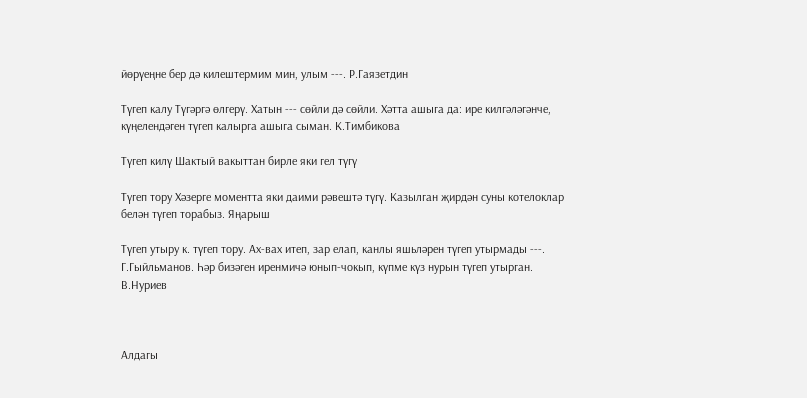йөрүеңне бер дә килештермим мин, улым ---. Р.Гаязетдин

Түгеп калу Түгәргә өлгерү. Хатын --- сөйли дә сөйли. Хәтта ашыга да: ире килгәләгәнче, күңелендәген түгеп калырга ашыга сыман. К.Тимбикова

Түгеп килү Шактый вакыттан бирле яки гел түгү

Түгеп тору Хәзерге моментта яки даими рәвештә түгү. Казылган җирдән суны котелоклар белән түгеп торабыз. Яңарыш

Түгеп утыру к. түгеп тору. Ах-вах итеп, зар елап, канлы яшьләрен түгеп утырмады ---. Г.Гыйльманов. Һәр бизәген иренмичә юнып-чокып, күпме күз нурын түгеп утырган. В.Нуриев



Алдагы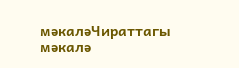мәкаләЧираттагы мәкалә